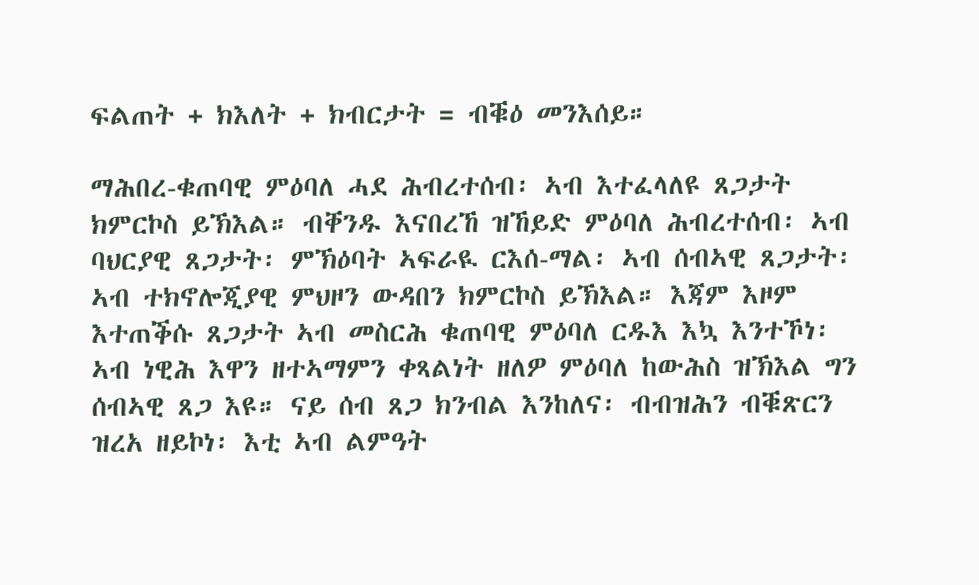ፍልጠት + ክእለት + ክብርታት = ብቑዕ መንእሰይ።

ማሕበረ-ቁጠባዊ ምዕባለ ሓደ ሕብረተሰብ፡ ኣብ እተፈላለዩ ጸጋታት ክምርኮስ ይኽእል። ብቐንዱ እናበረኸ ዝኸይድ ምዕባለ ሕብረተሰብ፡ ኣብ ባህርያዊ ጸጋታት፡ ምኽዕባት ኣፍራዪ ርእሰ-ማል፡ ኣብ ሰብኣዊ ጸጋታት፡ ኣብ ተክኖሎጂያዊ ምህዞን ውዳበን ክምርኮስ ይኽእል። እጃም እዞም እተጠቕሱ ጸጋታት ኣብ መስርሕ ቁጠባዊ ምዕባለ ርዱእ እኳ እንተኾነ፡ ኣብ ነዊሕ እዋን ዘተኣማምን ቀጻልነት ዘለዎ ምዕባለ ከውሕስ ዝኽእል ግን ሰብኣዊ ጸጋ እዩ። ናይ ሰብ ጸጋ ክንብል እንከለና፡ ብብዝሕን ብቑጽርን ዝረአ ዘይኮነ፡ እቲ ኣብ ልምዓት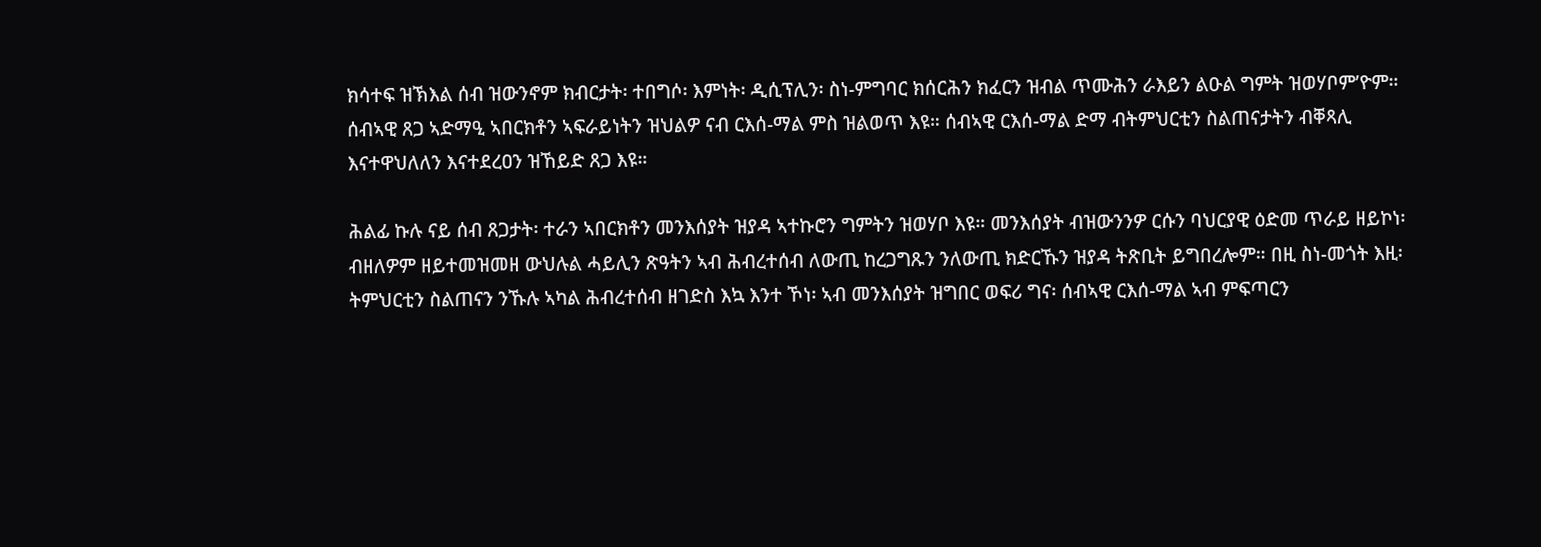ክሳተፍ ዝኽእል ሰብ ዝውንኖም ክብርታት፡ ተበግሶ፡ እምነት፡ ዲሲፕሊን፡ ስነ-ምግባር ክሰርሕን ክፈርን ዝብል ጥሙሕን ራእይን ልዑል ግምት ዝወሃቦም’ዮም። ሰብኣዊ ጸጋ ኣድማዒ ኣበርክቶን ኣፍራይነትን ዝህልዎ ናብ ርእሰ-ማል ምስ ዝልወጥ እዩ። ሰብኣዊ ርእሰ-ማል ድማ ብትምህርቲን ስልጠናታትን ብቐጻሊ እናተዋህለለን እናተደረዐን ዝኸይድ ጸጋ እዩ።

ሕልፊ ኩሉ ናይ ሰብ ጸጋታት፡ ተራን ኣበርክቶን መንእሰያት ዝያዳ ኣተኩሮን ግምትን ዝወሃቦ እዩ። መንእሰያት ብዝውንንዎ ርሱን ባህርያዊ ዕድመ ጥራይ ዘይኮነ፡ ብዘለዎም ዘይተመዝመዘ ውህሉል ሓይሊን ጽዓትን ኣብ ሕብረተሰብ ለውጢ ከረጋግጹን ንለውጢ ክድርኹን ዝያዳ ትጽቢት ይግበረሎም። በዚ ስነ-መጎት እዚ፡ ትምህርቲን ስልጠናን ንኹሉ ኣካል ሕብረተሰብ ዘገድስ እኳ እንተ ኾነ፡ ኣብ መንእሰያት ዝግበር ወፍሪ ግና፡ ሰብኣዊ ርእሰ-ማል ኣብ ምፍጣርን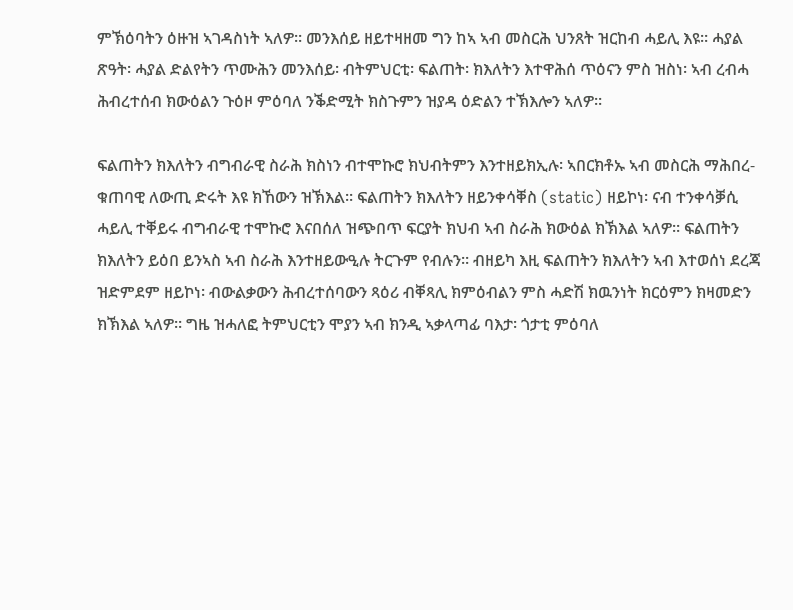ምኽዕባትን ዕዙዝ ኣገዳስነት ኣለዎ። መንእሰይ ዘይተዛዘመ ግን ከኣ ኣብ መስርሕ ህንጸት ዝርከብ ሓይሊ እዩ። ሓያል ጽዓት፡ ሓያል ድልየትን ጥሙሕን መንእሰይ፡ ብትምህርቲ፡ ፍልጠት፡ ክእለትን እተዋሕሰ ጥዕናን ምስ ዝስነ፡ ኣብ ረብሓ ሕብረተሰብ ክውዕልን ጉዕዞ ምዕባለ ንቕድሚት ክስጉምን ዝያዳ ዕድልን ተኽእሎን ኣለዎ።

ፍልጠትን ክእለትን ብግብራዊ ስራሕ ክስነን ብተሞኩሮ ክህብትምን እንተዘይክኢሉ፡ ኣበርክቶኡ ኣብ መስርሕ ማሕበረ-ቁጠባዊ ለውጢ ድሩት እዩ ክኸውን ዝኽእል። ፍልጠትን ክእለትን ዘይንቀሳቐስ (static) ዘይኮነ፡ ናብ ተንቀሳቓሲ ሓይሊ ተቐይሩ ብግብራዊ ተሞኩሮ እናበሰለ ዝጭበጥ ፍርያት ክህብ ኣብ ስራሕ ክውዕል ክኽእል ኣለዎ። ፍልጠትን ክእለትን ይዕበ ይንኣስ ኣብ ስራሕ እንተዘይውዒሉ ትርጉም የብሉን። ብዘይካ እዚ ፍልጠትን ክእለትን ኣብ እተወሰነ ደረጃ ዝድምደም ዘይኮነ፡ ብውልቃውን ሕብረተሰባውን ጻዕሪ ብቐጻሊ ክምዕብልን ምስ ሓድሽ ክዉንነት ክርዕምን ክዛመድን ክኽእል ኣለዎ። ግዜ ዝሓለፎ ትምህርቲን ሞያን ኣብ ክንዲ ኣቃላጣፊ ባእታ፡ ጎታቲ ምዕባለ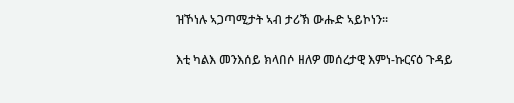ዝኾነሉ ኣጋጣሚታት ኣብ ታሪኽ ውሑድ ኣይኮነን።

እቲ ካልእ መንእሰይ ክላበሶ ዘለዎ መሰረታዊ እምነ-ኩርናዕ ጉዳይ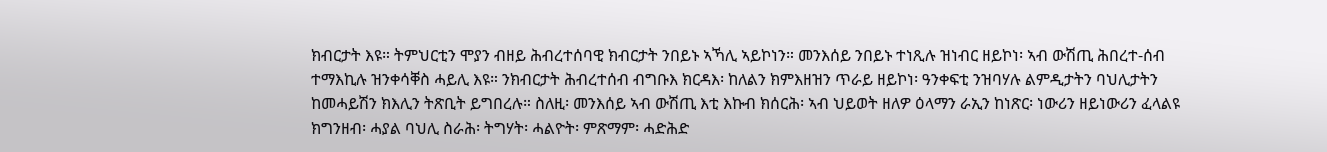ክብርታት እዩ። ትምህርቲን ሞያን ብዘይ ሕብረተሰባዊ ክብርታት ንበይኑ ኣኻሊ ኣይኮነን። መንእሰይ ንበይኑ ተነጺሉ ዝነብር ዘይኮነ፡ ኣብ ውሽጢ ሕበረተ-ሰብ  ተማእኪሉ ዝንቀሳቐስ ሓይሊ እዩ። ንክብርታት ሕብረተሰብ ብግቡእ ክርዳእ፡ ከለልን ክምእዘዝን ጥራይ ዘይኮነ፡ ዓንቀፍቲ ንዝባሃሉ ልምዲታትን ባህሊታትን ከመሓይሽን ክእሊን ትጽቢት ይግበረሉ። ስለዚ፡ መንእሰይ ኣብ ውሽጢ እቲ እኩብ ክሰርሕ፡ ኣብ ህይወት ዘለዎ ዕላማን ራኢን ከነጽር፡ ነውሪን ዘይነውሪን ፈላልዩ ክግንዘብ፡ ሓያል ባህሊ ስራሕ፡ ትግሃት፡ ሓልዮት፡ ምጽማም፡ ሓድሕድ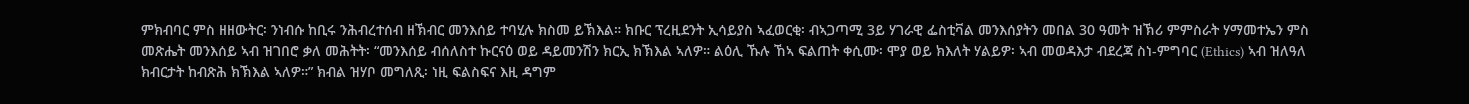ምክብባር ምስ ዘዘውትር፡ ንነብሱ ከቢሩ ንሕብረተሰብ ዘኽብር መንእሰይ ተባሂሉ ክስመ ይኽእል። ክቡር ፕረዚደንት ኢሳይያስ ኣፈወርቂ፡ ብኣጋጣሚ 3ይ ሃገራዊ ፌስቲቫል መንእሰያትን መበል 30 ዓመት ዝኽሪ ምምስራት ሃማመተኤን ምስ መጽሔት መንእሰይ ኣብ ዝገበሮ ቃለ መሕትት፡ “መንእሰይ ብሰለስተ ኩርናዕ ወይ ዳይመንሽን ክርኢ ክኽእል ኣለዎ። ልዕሊ ኹሉ ኸኣ ፍልጠት ቀሲሙ፡ ሞያ ወይ ክእለት ሃልይዎ፡ ኣብ መወዳእታ ብደረጃ ስነ-ምግባር (Ethics) ኣብ ዝለዓለ ክብርታት ከብጽሕ ክኽእል ኣለዎ።” ክብል ዝሃቦ መግለጺ፡ ነዚ ፍልስፍና እዚ ዳግም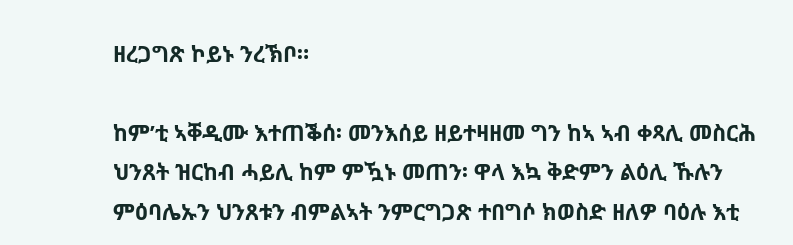ዘረጋግጽ ኮይኑ ንረኽቦ።

ከም’ቲ ኣቐዲሙ እተጠቕሰ፡ መንእሰይ ዘይተዛዘመ ግን ከኣ ኣብ ቀጻሊ መስርሕ ህንጸት ዝርከብ ሓይሊ ከም ምዃኑ መጠን፡ ዋላ እኳ ቅድምን ልዕሊ ኹሉን ምዕባሌኡን ህንጸቱን ብምልኣት ንምርግጋጽ ተበግሶ ክወስድ ዘለዎ ባዕሉ እቲ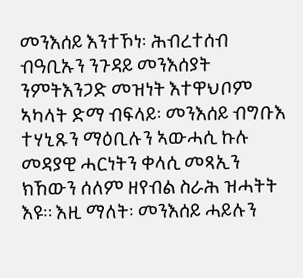መንእሰይ እንተኾነ፡ ሕብረተሰብ ብዓቢኡን ንጉዳይ መንእሰያት ንምትእንጋድ መዝነት እተዋህቦም ኣካላት ድማ ብፍላይ፡ መንእሰይ ብግቡእ ተሃኒጹን ማዕቢሉን ኣውሓሲ ኩሉ መዳያዊ ሓርነትን ቀላሲ መጻኢን ክኸውን ሰለም ዘየብል ስራሕ ዝሓትት እዩ። እዚ ማለት፡ መንእሰይ ሓይሉን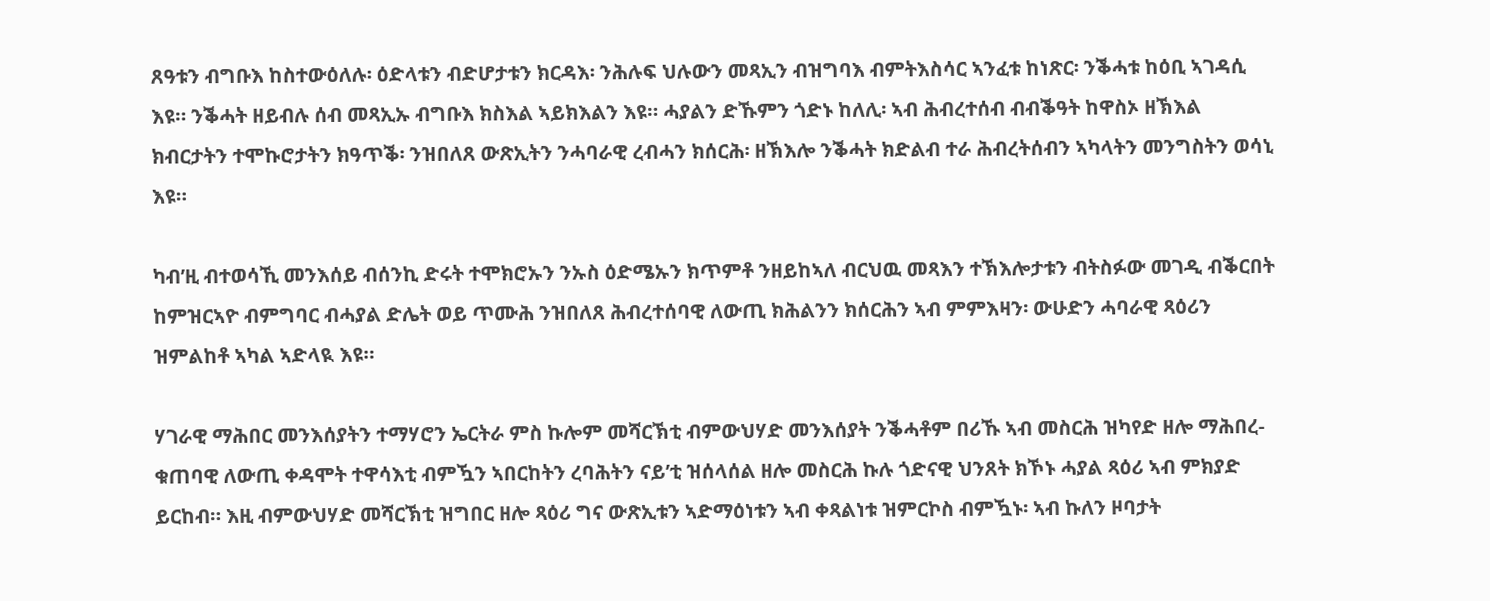ጸዓቱን ብግቡእ ከስተውዕለሉ፡ ዕድላቱን ብድሆታቱን ክርዳእ፡ ንሕሉፍ ህሉውን መጻኢን ብዝግባእ ብምትእስሳር ኣንፈቱ ከነጽር፡ ንቕሓቱ ከዕቢ ኣገዳሲ እዩ። ንቕሓት ዘይብሉ ሰብ መጻኢኡ ብግቡእ ክስእል ኣይክእልን እዩ። ሓያልን ድኹምን ጎድኑ ከለሊ፡ ኣብ ሕብረተሰብ ብብቕዓት ከዋስኦ ዘኽእል ክብርታትን ተሞኩሮታትን ክዓጥቕ፡ ንዝበለጸ ውጽኢትን ንሓባራዊ ረብሓን ክሰርሕ፡ ዘኽእሎ ንቕሓት ክድልብ ተራ ሕብረትሰብን ኣካላትን መንግስትን ወሳኒ እዩ።

ካብ’ዚ ብተወሳኺ መንእሰይ ብሰንኪ ድሩት ተሞክሮኡን ንኡስ ዕድሜኡን ክጥምቶ ንዘይከኣለ ብርህዉ መጻእን ተኽእሎታቱን ብትስፉው መገዲ ብቕርበት ከምዝርኣዮ ብምግባር ብሓያል ድሌት ወይ ጥሙሕ ንዝበለጸ ሕብረተሰባዊ ለውጢ ክሕልንን ክሰርሕን ኣብ ምምእዛን፡ ውሁድን ሓባራዊ ጻዕሪን ዝምልከቶ ኣካል ኣድላዪ እዩ።

ሃገራዊ ማሕበር መንእሰያትን ተማሃሮን ኤርትራ ምስ ኩሎም መሻርኽቲ ብምውህሃድ መንእሰያት ንቕሓቶም በሪኹ ኣብ መስርሕ ዝካየድ ዘሎ ማሕበረ-ቁጠባዊ ለውጢ ቀዳሞት ተዋሳእቲ ብምዃን ኣበርከትን ረባሕትን ናይ’ቲ ዝሰላሰል ዘሎ መስርሕ ኩሉ ጎድናዊ ህንጸት ክኾኑ ሓያል ጻዕሪ ኣብ ምክያድ ይርከብ። እዚ ብምውህሃድ መሻርኽቲ ዝግበር ዘሎ ጻዕሪ ግና ውጽኢቱን ኣድማዕነቱን ኣብ ቀጻልነቱ ዝምርኮስ ብምዃኑ፡ ኣብ ኩለን ዞባታት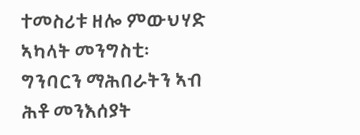ተመስሪቱ ዘሎ ምውህሃድ ኣካላት መንግስቲ፡ ግንባርን ማሕበራትን ኣብ ሕቶ መንእሰያት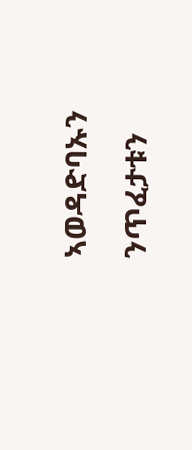ኣወዳድባኡን ንጥፈታቱን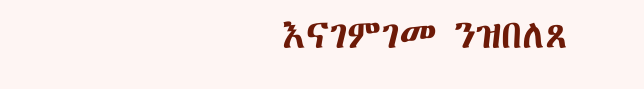እናገምገመ ንዝበለጸ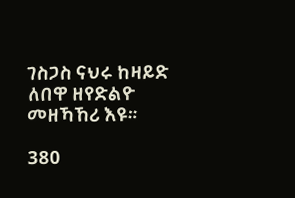ገስጋስ ናህሩ ከዛይድ ለበዋ ዘየድልዮ መዘኻኸሪ እዩ።

380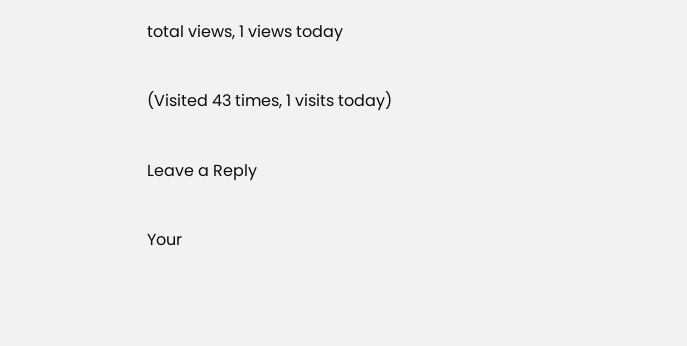total views, 1 views today

(Visited 43 times, 1 visits today)

Leave a Reply

Your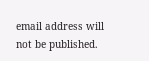email address will not be published.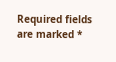Required fields are marked *